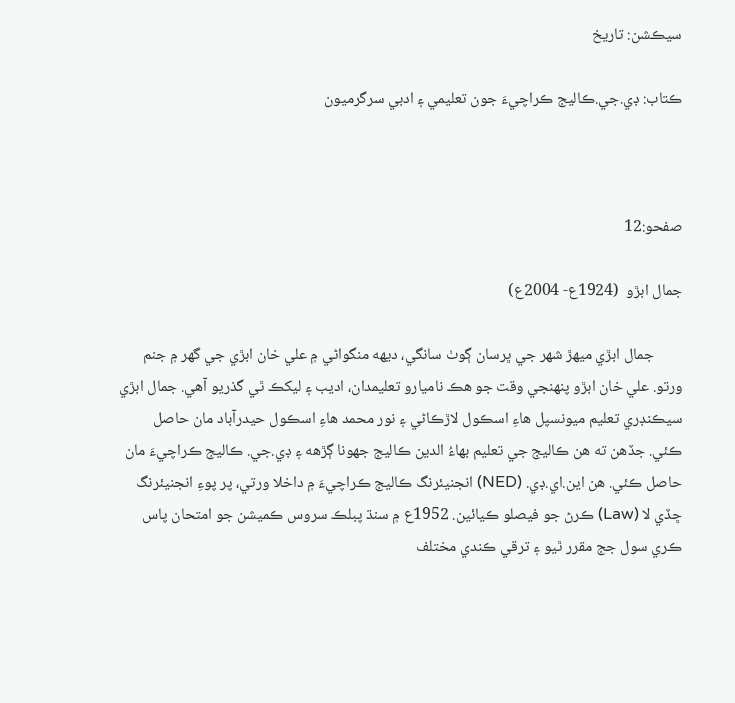سيڪشن: تاريخ

ڪتاب: ڊي.جي.ڪاليج ڪراچيءَ جون تعليمي ۽ ادبي سرگرميون



صفحو:12

جمال ابڙو  (1924ع- 2004ع)

        جمال ابڙي ميھڙ شھر جي ڀرسان ڳوٺ سانگي، ديهه منگواڻي ۾ علي خان ابڙي جي گھر ۾ جنم ورتو. علي خان ابڙو پنھنجي وقت جو ھڪ ناميارو تعليمدان، اديب ۽ ليکڪ ٿي گذريو آھي. جمال ابڙي سيڪنڊري تعليم ميونسپل ھاءِ اسڪول لاڙڪاڻي ۽ نور محمد ھاءِ اسڪول حيدرآباد مان حاصل ڪئي. جڏھن ته ھن ڪاليج جي تعليم بهاءُ الدين ڪاليج جھونا ڳڙھه ۽ ڊي.جي. ڪاليج ڪراچيءَ مان حاصل ڪئي. ھن اين.اي.ڊي. (NED) انجنيئرنگ ڪاليج ڪراچيءَ ۾ داخلا ورتي، پر پوءِ انجنيئرنگ ڇڏي لا (Law) ڪرڻ جو فيصلو ڪيائين. 1952ع ۾ سنڌ پبلڪ سروس ڪميشن جو امتحان پاس ڪري سول جج مقرر ٿيو ۽ ترقي ڪندي مختلف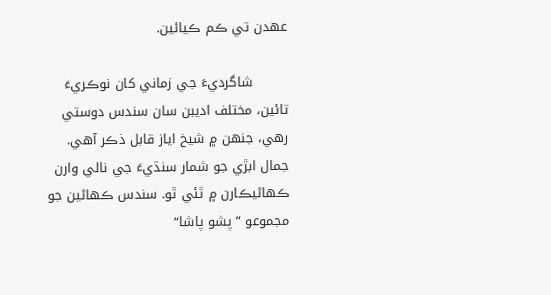عهدن تي ڪم ڪيائين.

        شاگرديءَ جي زماني کان نوڪريءَ تائين، مختلف اديبن سان سندس دوستي رهي، جنهن ۾ شيخ اياز قابل ذڪر آهي. جمال ابڙي جو شمار سنڌيءَ جي نالي وارن ڪھاڻيڪارن ۾ ٿئي ٿو. سندس ڪھاڻين جو مجموعو ”پشو پاشا“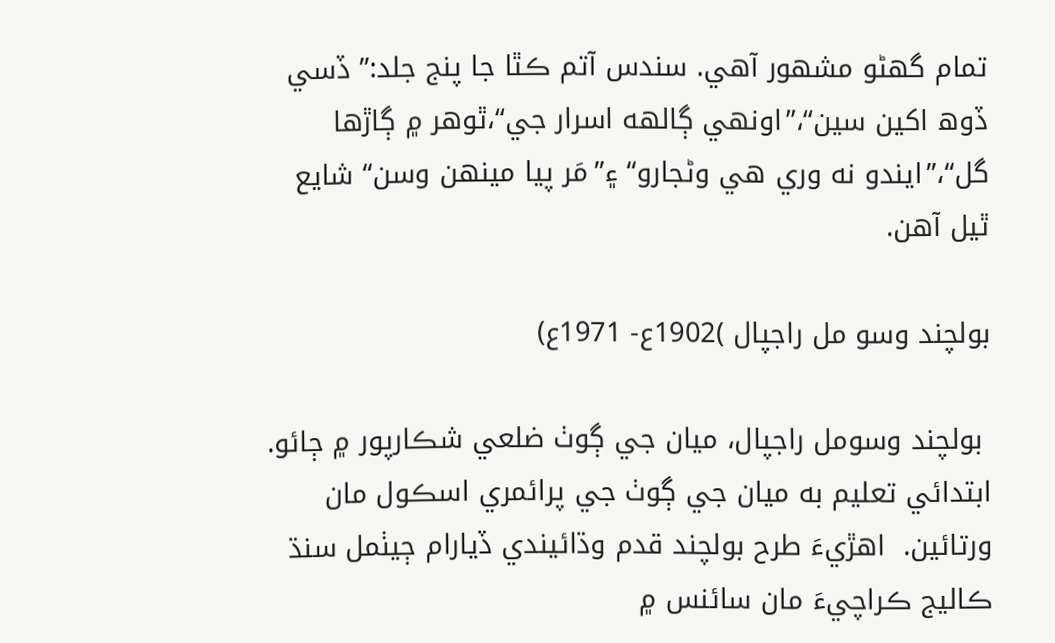تمام گهڻو مشھور آهي. سندس آتم ڪٿا جا پنج جلد:” ڏسي ڏوھ اکين سين“،”اونهي ڳالهه اسرار جي“،ٿوهر ۾ ڳاڙها گل“،”ايندو نه وري هي وڻجارو“ ۽”مَر پيا مينهن وسن“ شايع ٿيل آھن.

بولچند وسو مل راجپال )1902ع- 1971ع)

 بولچند وسومل راجپال، ميان جي ڳوٺ ضلعي شڪارپور ۾ ڄائو. ابتدائي تعليم به ميان جي ڳوٺ جي پرائمري اسڪول مان ورتائين.  اهڙيءَ طرح بولچند قدم وڌائيندي ڏيارام ڄيٺمل سنڌ ڪاليج ڪراچيءَ مان سائنس ۾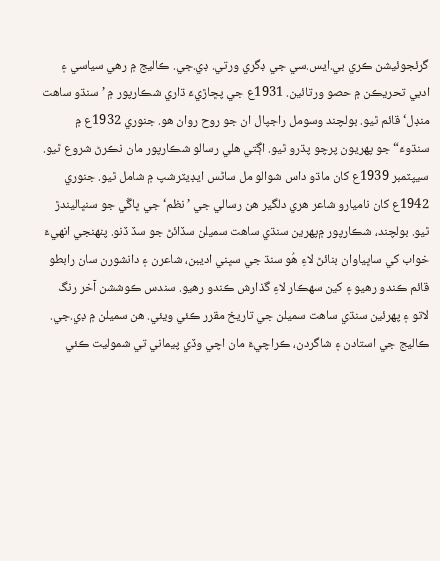گرئجوئيشن ڪري بي.ايس.سي جي ڊگري ورتي. ڊي.جي. ڪاليج ۾ رهي سياسي ۽ ادبي تحريڪن ۾ حصو ورتائين. 1931ع جي پڇاڙيءَ ڌاري شڪارپور ۾ ’سنڌو ساهت منڊل‘ قائم ٿيو. بولچند وسومل راجپال ان جو روح روان هو. جنوري 1932ع ۾ سنڌوءَ“ جو پهريون پرچو پڌرو ٿيو. اڳتي هلي رسالو شڪارپور مان نڪرڻ شروع ٿيو. سيپٽمبر 1939ع کان ماڌو داس شوالو مل ساڻس ايڊيٽرشپ ۾ شامل ٿيو. جنوري  1942ع کان ناميارو شاعر هري دلگير هن رسالي جي ’نظم‘ جي ڀاڱي جو سنڀاليندڙ ٿيو. بولچند، شڪارپور ۾پهرين سنڌي ساهت سميلن سڏائڻ جو سڏ ڏنو. پنھنجي انهيءَ خواب کي ساڀياوان بنائڻ لاءِ هُو سنڌ جي سڀني اديبن، شاعرن ۽ دانشورن سان رابطو قائم ڪندو رهيو ۽ کين سهڪار لاءِ گذارش ڪندو رهيو. سندس ڪوششن آخر رنگ لاتو ۽ پهرئين سنڌي ساهت سميلن جي تاريخ مقرر ڪئي ويئي. هن سميلن ۾ ڊي.جي. ڪاليج جي استادن ۽ شاگردن، ڪراچيءَ مان اچي وڏي پيماني تي شموليت ڪئي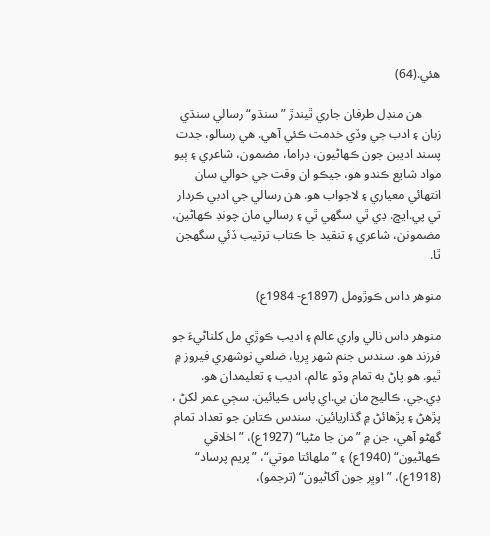هئي.(64)

      هن منڊل طرفان جاري ٿيندڙ ”سنڌو“ رسالي سنڌي زبان ۽ ادب جي وڏي خدمت ڪئي آهي. هي رسالو، جدت پسند اديبن جون ڪھاڻيون، ڊراما، مضمون، شاعري ۽ ٻيو مواد شايع ڪندو هو، جيڪو ان وقت جي حوالي سان انتهائي معياري ۽ لاجواب هو. هن رسالي جي ادبي ڪردار تي پي.ايڇ. ڊي ٿي سگهي ٿي ۽ رسالي مان چونڊ ڪھاڻين، مضمونن، شاعري ۽ تنقيد جا ڪتاب ترتيب ڏئي سگهجن ٿا.

منوهر داس ڪوڙومل (1897ع- 1984ع)

منوهر داس نالي واري عالم ۽ اديب ڪوڙي مل کلناڻيءَ جو فرزند هو. سندس جنم شهر ڀريا، ضلعي نوشهري فيروز ۾ ٿيو. هو پاڻ به تمام وڏو عالم، اديب ۽ تعليمدان هو. ڊي.جي. ڪاليج مان بي.اي پاس ڪيائين. سڄي عمر لکڻ ، پڙهڻ ۽ پڙهائڻ ۾ گذاريائين. سندس ڪتابن جو تعداد تمام گهڻو آهي، جن ۾ ”من جا مڻيا“ (1927ع)، ”اخلاقي ڪھاڻيون“ (1940ع) ۽ ”ملهائتا موتي“، ”پريم پرساد“ (1918ع)، ”اوڀر جون آکاڻيون“ (ترجمو)،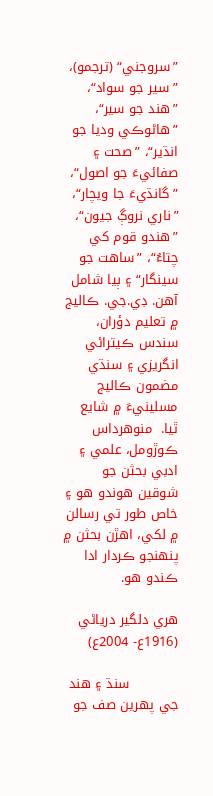”سروجني“ (ترجمو)، ”سير جو سواد“، ”هند جو سير“، ”هاڻوڪي وديا جو انڌير“، ”صحت ۽ صفائيءَ جو اصول“، ”گانڌيءَ جا ويچار“، ”ناري نروڳ جيون“، ”هندو قوم کي چتاءُ“، ”ساهت جو سينگار“ ۽ ٻيا شامل آهن. ڊي.جي. ڪاليج ۾ تعليم دؤران، سندس ڪيترائي انگريزي ۽ سنڌي مضمون ڪاليج مسلينيءَ ۾ شايع ٿيا.  منوهرداس ڪوڙومل، علمي ۽ ادبي بحثن جو شوقين هوندو هو ۽ خاص طور تي رسالن ۾ لکي، اهڙن بحثن ۾ پنھنجو ڪردار ادا ڪندو هو.

هري دلگير درياڻي (1916ع- 2004ع)

           سنڌ ۽ هند جي پهرين صف جو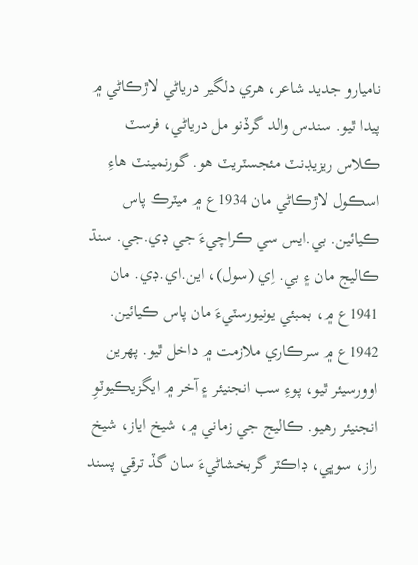ناميارو جديد شاعر، هري دلگير درياڻي لاڙڪاڻي ۾ پيدا ٿيو. سندس والد گرڏنو مل درياڻي، فرسٽ ڪلاس ريزيڊنٽ مئجسٽريٽ هو. گورنمينٽ هاءِ اسڪول لاڙڪاڻي مان 1934ع ۾ ميٽرڪ پاس ڪيائين. بي.ايس سي ڪراچيءَ جي ڊي.جي. سنڌ ڪاليج مان ۽ بي. اِي (سول)، اين.اي.ڊي. مان 1941ع ۾، بمبئي يونيورسٽيءَ مان پاس ڪيائين. 1942ع ۾ سرڪاري ملازمت ۾ داخل ٿيو. پهرين اوورسيئر ٿيو، پوءِ سب انجنيئر ۽ آخر ۾ ايگزيڪيوٽوِ انجنيئر رهيو. ڪاليج جي زماني ۾، شيخ اياز، شيخ راز، سوڀي، ڊاڪٽر گربخشاڻيءَ سان گڏ ترقي پسند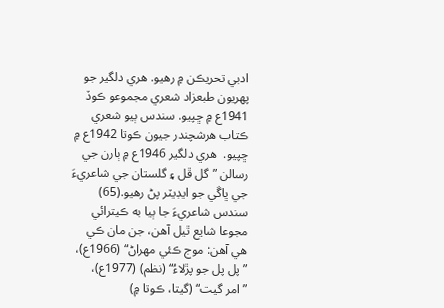ادبي تحريڪن ۾ رهيو. هري دلگير جو پهريون طبعزاد شعري مجموعو ڪوڏ 1941ع ۾ ڇپيو. سندس ٻيو شعري ڪتاب هرشچندر جيون ڪوتا 1942ع ۾ ڇپيو.  هري دلگير 1946ع ۾ ٻارن جي رسالن ”گل ڦل ۽ گلستان جي شاعريءَ جي ڀاڱي جو ايڊيٽر پڻ رهيو.(65) سندس شاعريءَ جا ٻيا به ڪيترائي مجوعا شايع ٿيل آهن، جن مان ڪي هي آهن: موج ڪئي مھراڻ“ (1966ع)، ”پل پل جو پڙلاءُ“ (نظم) (1977ع)، ”امر گيت“ (گيتا، ڪوتا ۾)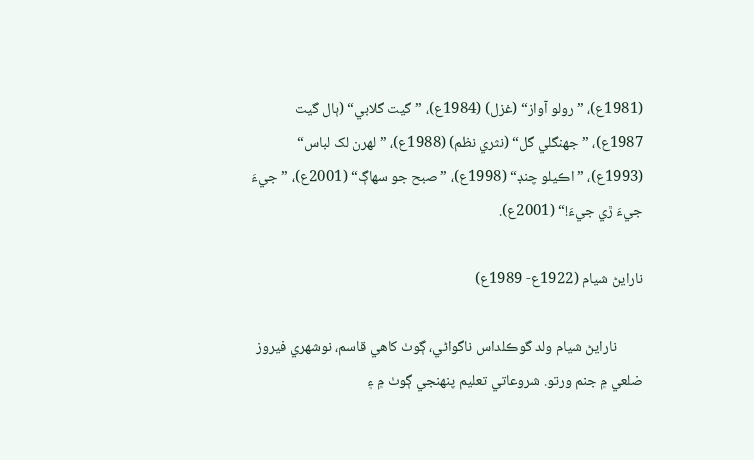(1981ع)، ”رولو آواز“ (غزل) (1984ع)، ”گيت گلابي“ (ٻال گيت 1987ع)، ”جھنگلي گل“ (نثري نظم) (1988ع)، ”لھرن لک لباس“ (1993ع)، ”اڪيلو چنڊ“ (1998ع)، ”صبح جو سھاڳ“ (2001ع)، ”جيءَ جيءَ ڙي جيءَ!“ (2001ع).

نارايڻ شيام (1922ع- 1989ع)

        نارايڻ شيام ولد گوڪلداس ناگواڻي، ڳوٺ کاهي قاسم، نوشهري فيروز ضلعي ۾ جنم ورتو. شروعاتي تعليم پنھنجي ڳوٺ ۾ ۽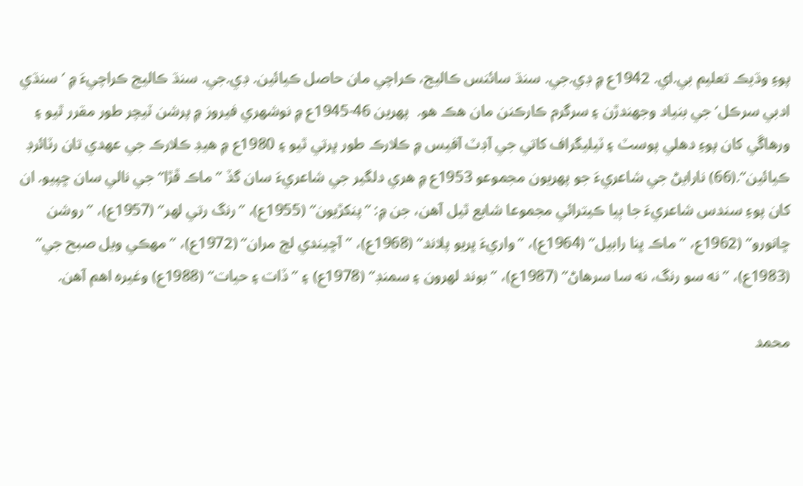پوءِ وڌيڪ تعليم بي.اي. 1942ع ۾ ڊي.جي. سنڌ سائنس ڪاليج، ڪراچي مان حاصل ڪيائين. ڊي.جي. سنڌ ڪاليج ڪراچيءَ ۾ ’سنڌي ادبي سرڪل‘ جي بنياد وجهندڙن ۽ سرگرم ڪارڪنن مان هڪ هو.  پهرين 46-1945ع ۾ نوشهري فيروز ۾ پرشن ٽيچر طور مقرر ٿيو ۽ ورهاڱي کان پوءِ دهلي پوسٽ ۽ ٽيليگراف کاتي جي آڊٽ آفيس ۾ ڪلارڪ طور ڀرتي ٿيو ۽ 1980ع ۾ هيڊ ڪلارڪ جي عهدي تان رٽائرڊ ڪيائين“.(66) نارايڻ جي شاعريءَ جو پهريون مجموعو 1953ع ۾ هري دلگير جي شاعريءَ سان گڏ ”ماڪ ڦڙا“ جي نالي سان ڇپيو. ان کان پوءِ سندس شاعريءَ جا ٻيا ڪيترائي مجموعا شايع ٿيل آهن، جن ۾: ”پنکڙيون“ (1955ع)، ”رنگ رتي لھر“ (1957ع)، ”روشن ڇانورو“ (1962ع، ”ماڪ ڀنا رابيل“ (1964ع)، ”واريءَ ڀريو پلاند“ (1968ع)، ”آڇيندي لڄ مران“ (1972ع)، ”مھڪي ويل صبح جي“ (1983ع)، ”نه سو رنگ، نه سا سرھاڻ“ (1987ع)، ”بوند لھرون ۽ سمنڊ“ (1978ع) ۽ ”ڏات ۽ حيات“ (1988ع) وغيره اهم آهن.

محمد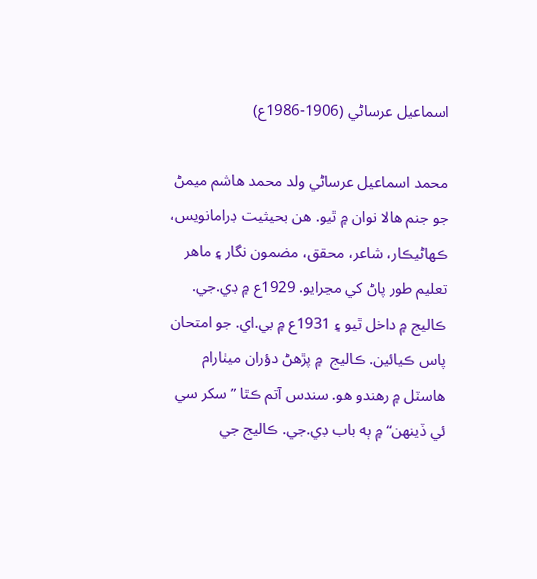اسماعيل عرساڻي (1906-1986ع)

محمد اسماعيل عرساڻي ولد محمد هاشم ميمڻ جو جنم هالا نوان ۾ ٿيو. هن بحيثيت ڊرامانويس، ڪھاڻيڪار، شاعر، محقق، مضمون نگار ۽ ماهر تعليم طور پاڻ کي مڃرايو. 1929ع ۾ ڊي.جي. ڪاليج ۾ داخل ٿيو ۽ 1931ع ۾ بي.اي. جو امتحان پاس ڪيائين. ڪاليج  ۾ پڙهڻ دؤران ميٺارام هاسٽل ۾ رهندو هو. سندس آتم ڪٿا ” سکر سي ئي ڏينهن“ ۾ ٻه باب ڊي.جي. ڪاليج جي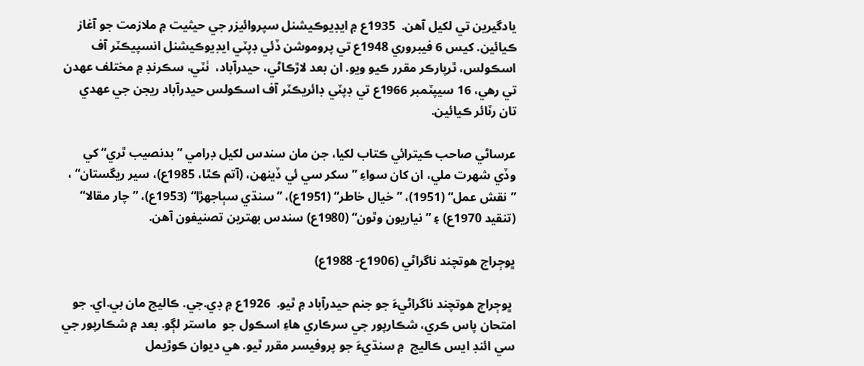يادگيرين تي لکيل آهن.  1935ع ۾ ايڊيوڪيشنل سپروائيزر جي حيثيت ۾ ملازمت جو آغاز ڪيائين. کيس 6 فيبروري 1948ع تي پروموشن ڏئي ڊپٽي ايڊيوڪيشنل انسپيڪٽر آف اسڪولس، ٿرپارڪر مقرر ڪيو ويو. ان بعد لاڙڪاڻي، حيدرآباد،  ٺٽي، سڪرنڊ ۾ مختلف عهدن تي رهي، 16 سيپٽمبر 1966ع تي ڊپٽي ڊائريڪٽر آف اسڪولس حيدرآباد ريجن جي عهدي تان رٽائر ڪيائين.

عرساڻي صاحب ڪيترائي ڪتاب لکيا، جن مان سندس لکيل ڊرامي ”بدنصيب ٿري“ کي وڏي شهرت ملي، ان کان سواءِ ”سکر سي ئي ڏينهن، (آتم ڪٿا، 1985ع)، سير ريگستان“ ، ”نقش عمل“ (1951)، ”خيال خاطر“ (1951ع)، ”سنڌي سٻاجهڙا“ (1953ع)، ”چار مقالا“ (تنقيد 1970ع) ۽ ”نياريون وٿون“ (1980ع) سندس بهترين تصنيفون آهن.

ڀوڄراج هوتچند ناگراڻي (1906ع- 1988ع)

 ڀوڄراڄ هوتچند ناگراڻيءَ جو جنم حيدرآباد ۾ ٿيو.  1926ع ۾ ڊي.جي. ڪاليج مان بي.اي. جو امتحان پاس ڪري، شڪارپور جي سرڪاري هاءِ اسڪول جو  ماستر لڳو. بعد ۾ شڪارپور جي سي ائنڊ ايس ڪاليج  ۾ سنڌيءَ جو پروفيسر مقرر ٿيو. هي ديوان ڪوڙيمل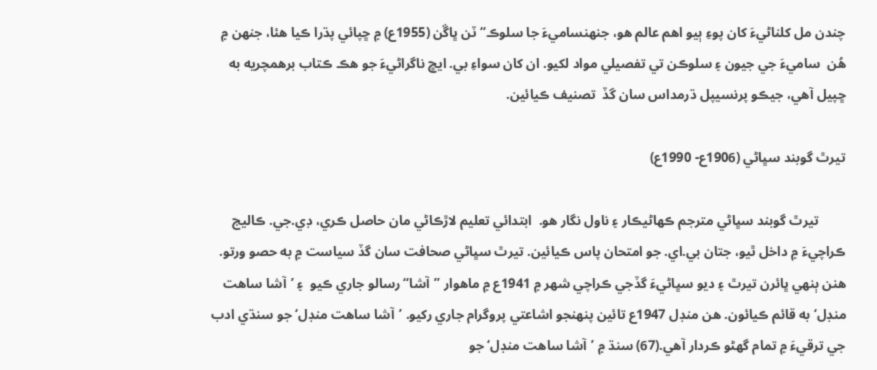چندن مل کلناڻيءَ کان پوءِ ٻيو اهم عالم هو، جنهنساميءَ جا سلوڪ“ ٽن ڀاڱن (1955ع) ۾ ڇپائي پڌرا ڪيا هئا، جنهن ۾ هُن  ساميءَ جي جيون ۽ سلوڪن تي تفصيلي مواد لکيو. ان کان سواءِ بي. ايڇ ناگراڻيءَ جو هڪ ڪتاب برهمچريه به ڇپيل آهي، جيڪو پرنسيپل ڌرمداس سان گڏ  تصنيف ڪيائين.

تيرٿ گوبند سڀاڻي (1906ع- 1990ع)

        تيرٿ گوبند سڀاڻي مترجم ڪھاڻيڪار ۽ ناول نگار هو.  ابتدائي تعليم لاڙڪاڻي مان حاصل ڪري، ڊي.جي. ڪاليج ڪراچيءَ ۾ داخل ٿيو، جتان بي.اي. جو امتحان پاس ڪيائين. تيرٿ سڀاڻي صحافت سان گڏ سياست ۾ به حصو ورتو. هنن ٻنهي ڀائرن تيرٿ ۽ ديو سڀاڻيءَ گڏجي ڪراچي شهر ۾ 1941ع ۾ ماهوار ”آشا“ رسالو جاري ڪيو  ۽ ’آشا ساهت منڊل‘ به قائم ڪيائون. هن منڊل 1947ع تائين پنھنجو اشاعتي پروگرام جاري رکيو. ’آشا ساهت منڊل‘ جو سنڌي ادب جي ترقيءَ ۾ تمام گهڻو ڪردار آهي.(67) سنڌ ۾ ’آشا ساهت منڊل‘ جو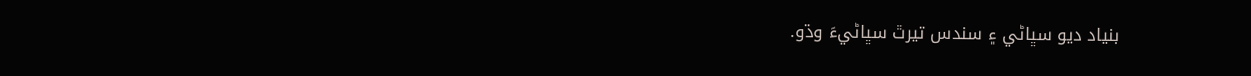بنياد ديو سڀاڻي ۽ سندس تيرٿ سڀاڻيءَ وڌو.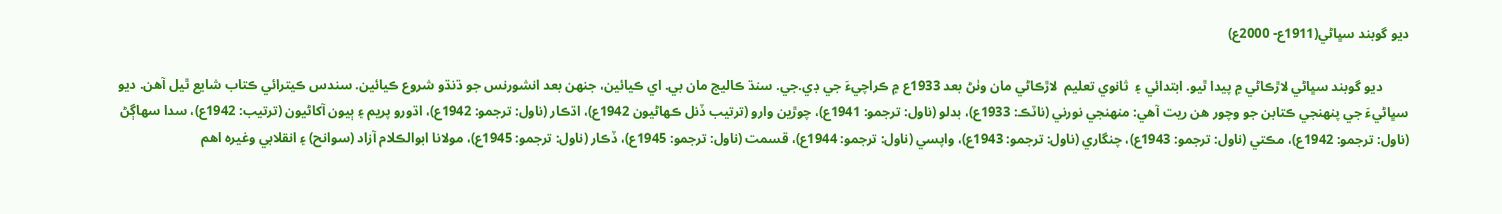ديو گوبند سڀاڻي(1911ع- 2000ع)

        ديو گوبند سڀاڻي لاڙڪاڻي ۾ پيدا ٿيو. ابتدائي ۽  ثانوي تعليم  لاڙڪاڻي مان وٺڻ بعد 1933ع ۾ ڪراچيءَ جي ڊي.جي. سنڌ ڪاليج مان بي. اي ڪيائين، جنهن بعد انشورنس جو ڌنڌو شروع ڪيائين. سندس ڪيترائي ڪتاب شايع ٿيل آهن. ديو سڀاڻيءَ جي پنھنجي ڪتابن جو وچور هن ريت آهي: منهنجي نورني (ناٽڪ: 1933ع)، بدلو (ناول: ترجمو: 1941ع)، چوڙين وارو (ترتيب ڏنل ڪھاڻيون 1942ع)، اڌڪار (ناول: ترجمو: 1942ع)، اڌورو پريم ۽ ٻيون آکاڻيون (ترتيب: 1942ع)، سدا سهاڳڻ (ناول: ترجمو: 1942ع)، مڪتي (ناول: ترجمو: 1943ع)، چنگاري (ناول: ترجمو: 1943ع)، واپسي (ناول: ترجمو: 1944ع)، قسمت (ناول: ترجمو: 1945ع)، ڏڪار (ناول: ترجمو: 1945ع)، مولانا ابوالڪلام آزاد (سوانح) ۽ انقلابي وغيره اهم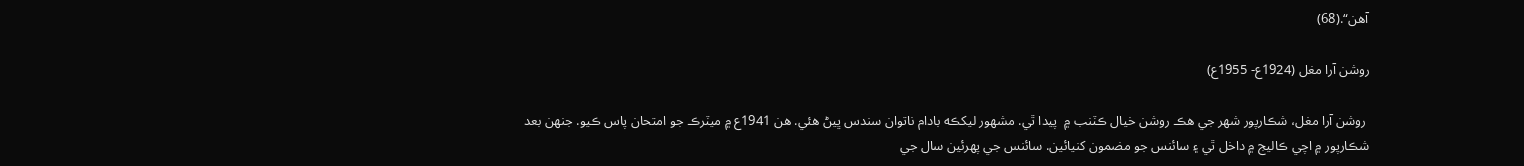آهن“.(68)

روشن آرا مغل (1924ع- 1955ع)

 روشن آرا مغل، شڪارپور شهر جي هڪ روشن خيال ڪٽنب ۾  پيدا ٿي. مشھور ليکڪه بادام ناتوان سندس ڀيڻ هئي. هن 1941ع ۾ ميٽرڪ جو امتحان پاس ڪيو. جنهن بعد شڪارپور ۾ اچي ڪاليج ۾ داخل ٿي ۽ سائنس جو مضمون کنيائين. سائنس جي پهرئين سال جي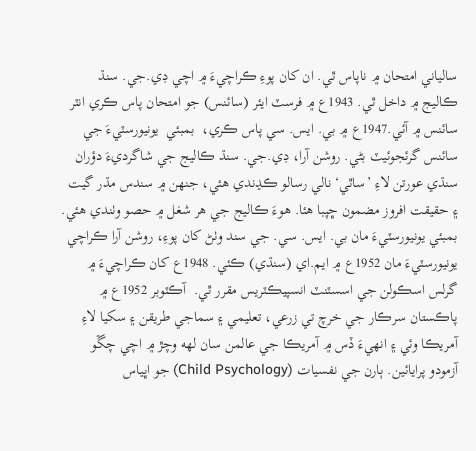سالياني امتحان ۾ ناپاس ٿي. ان کان پوءِ ڪراچيءَ ۾ اچي ڊي.جي. سنڌ ڪاليج ۾ داخل ٿي. 1943ع ۾ فرسٽ ايئر (سائنس) جو امتحان پاس ڪري انٽر  سائنس ۾ آئي.1947ع ۾ بي. ايس. سي پاس ڪري،  بمبئي  يونيورسٽيءَ جي سائنس گرئجوئيٽ بڻي. روشن آرا، ڊي.جي. سنڌ ڪاليج جي شاگرديءَ دؤران سنڌي عورتن لاءِ ’ساٿي‘ نالي رسالو ڪڍندي هئي، جنهن ۾ سندس مڌر گيت ۽ حقيقت افروز مضمون ڇپبا هئا. هوءَ ڪاليج جي هر شغل ۾ حصو وٺندي هئي. بمبئي يونيورسٽيءَ مان بي. ايس. سي. جي سند وٺڻ کان پوءِ، روشن آرا ڪراچي يونيورسٽيءَ مان 1952ع ۾ ايم.اي (سنڌي) ڪئي. 1948ع کان ڪراچيءَ ۾ گرلس اسڪولن جي اسسٽنٽ انسپيڪٽريس مقرر ٿي.  آڪٽوبر 1952ع ۾ پاڪستان سرڪار جي خرچ تي زرعي، تعليمي ۽ سماجي طريقن ۽ سکيا لاءِ آمريڪا وئي ۽ انهيءَ ڏس ۾ آمريڪا جي عالمن سان لهه وچڙ ۾ اچي چڱو آزمودو پرايائين. ٻارن جي نفسيات (Child Psychology) جو اڀياس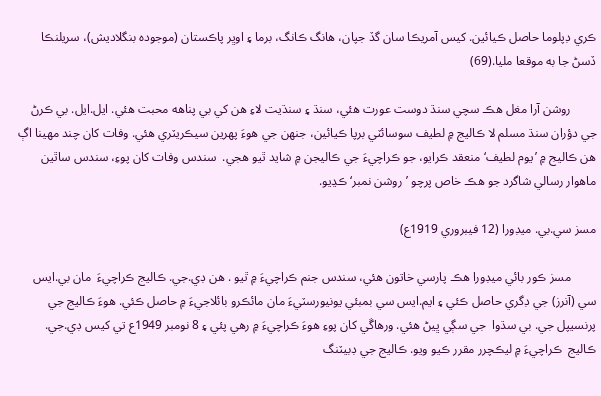ڪري ڊپلوما حاصل ڪيائين. کيس آمريڪا سان گڏ جپان، هانگ ڪانگ، برما ۽ اوڀر پاڪستان (موجوده بنگلاديش)، سريلنڪا ڏسڻ جا به موقعا مليا.(69)

        روشن آرا مغل هڪ سچي سنڌ دوست عورت هئي، سنڌ ۽ سنڌيت لاءِ هن کي بي پناهه محبت هئي. ايل.ايل. بي ڪرڻ جي دؤران سنڌ مسلم لا ڪاليج ۾ لطيف سوسائٽي برپا ڪيائين، جنهن جي هوءَ پهرين سيڪريٽري هئي. وفات کان چند مهينا اڳ هن ڪاليج ۾ ’يوم لطيف‘ منعقد ڪرايو، جو ڪراچيءَ جي ڪاليجن ۾ شايد ٿيو هجي.  سندس وفات کان پوءِ، سندس ساٿين ماهوار رسالي شاگرد جو هڪ خاص پرچو ’روشن نمبر‘ ڪڍيو.

مسز سي.بي. ميڊورا (12 فيبروري 1919ع)

        مسز ڪور بائي ميڊورا هڪ پارسي خاتون هئي، سندس جنم ڪراچيءَ ۾ ٿيو . هن ڊي.جي. ڪاليج ڪراچيءَ  مان بي.ايس سي (آنرز) جي ڊگري حاصل ڪئي ۽ ايم.ايس سي بمبئي يونيورسٽيءَ مان مائڪرو بائلاجيءَ ۾ حاصل ڪئي. هوءَ ڪاليج جي پرنسيپل جي. بي سڌوا  جي سڳي ڀيڻ هئي. ورهاڱي کان پوءِ هوءَ ڪراچيءَ ۾ رهي پئي ۽ 8 نومبر 1949ع تي کيس ڊي.جي. ڪاليج  ڪراچيءَ ۾ ليڪچرر مقرر ڪيو ويو. ڪاليج جي ڊبيٽنگ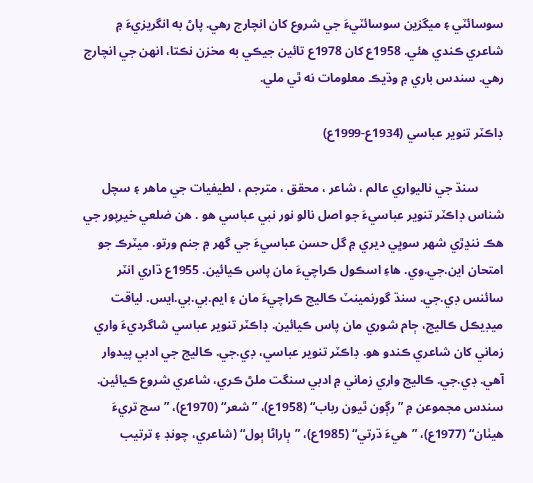سوسائٽي ۽ ميگزين سوسائٽيءَ جي شروع کان انچارج رهي. پاڻ به انگريزيءَ ۾ شاعري ڪندي هئي. 1958ع کان 1978ع تائين جيڪي به مخزن نڪتا، انهن جي انچارج رهي. سندس باري ۾ وڌيڪ معلومات نه ٿي ملي.

ڊاڪٽر تنوير عباسي (1934ع-1999ع)

        سنڌ جي ناليواري عالم ، شاعر ، محقق ، مترجم ، لطيفيات جي ماهر ۽ سچل شناس ڊاڪٽر تنوير عباسيءَ جو اصل نالو نور نبي عباسي هو . هن ضلعي خيرپور جي هڪ ننڍڙي شهر سوڀي ديري ۾ گل حسن عباسيءَ جي گهر ۾ جنم ورتو. ميٽرڪ جو امتحان اين.جي.وي. هاءِ اسڪول ڪراچيءَ مان پاس ڪيائين. 1955ع ڌاري انٽر سائنس ڊي.جي. سنڌ گورنمينٽ ڪاليج ڪراچيءَ مان ۽ ايم.بي.بي.ايس. لياقت ميڊيڪل ڪاليج، ڄام شوري مان پاس ڪيائين. ڊاڪٽر تنوير عباسي شاگرديءَ واري زماني کان شاعري ڪندو هو. ڊاڪٽر تنوير عباسي، ڊي.جي. ڪاليج جي ادبي پيدوار آهي. ڊي.جي. ڪاليج واري زماني ۾ ادبي سنگت ملڻ ڪري، شاعري شروع ڪيائين. سندس مجموعن ۾ ”رڳون ٿيون رباب“ (1958ع)، ”شعر“ (1970ع)، ”سج تريءَ ھيٺان“ (1977ع)، ”ھيءَ ڌرتي“ (1985ع)، ”ٻاراڻا ٻول“ (شاعري، چونڊ ۽ ترتيب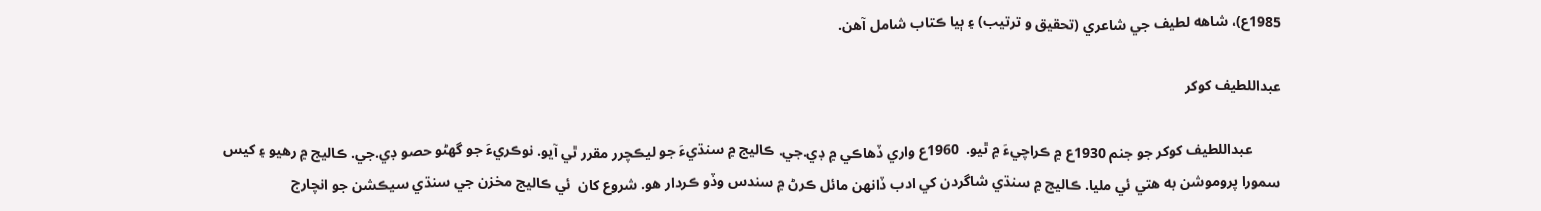1985ع)، شاهه لطيف جي شاعري (تحقيق و ترتيب) ۽ ٻيا ڪتاب شامل آهن.

عبداللطيف کوکر

        عبداللطيف کوکر جو جنم 1930ع ۾ ڪراچيءَ ۾ ٿيو.  1960ع واري ڏهاڪي ۾ ڊي.جي. ڪاليج ۾ سنڌيءَ جو ليڪچرر مقرر ٿي آيو. نوڪريءَ جو گهڻو حصو ڊي.جي. ڪاليج ۾ رهيو ۽ کيس سمورا پروموشن به هتي ئي مليا. ڪاليج ۾ سنڌي شاگردن کي ادب ڏانهن مائل ڪرڻ ۾ سندس وڏو ڪردار هو. شروع کان  ئي ڪاليج مخزن جي سنڌي سيڪشن جو انچارج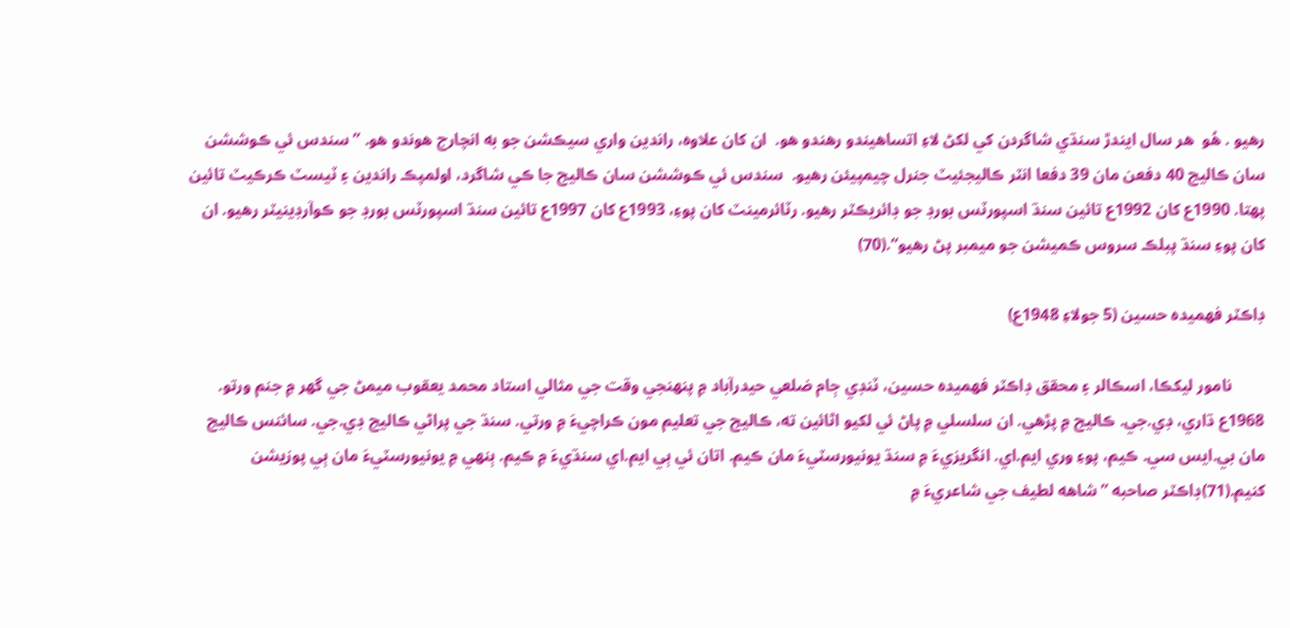رهيو . هُو  هر سال ايندڙ سنڌي شاگردن کي لکڻ لاءِ اتساهيندو رهندو هو.  ان کان علاوه، راندين واري سيڪشن جو به انچارج هوندو هو. ”سندس ئي ڪوششن سان ڪاليج 40 دفعن مان 39 دفعا انٽر ڪاليجئيٽ جنرل چيمپيئن رهيو.  سندس ئي ڪوششن سان ڪاليج جا ڪي شاگرد، اولمپڪ راندين ۽ ٽيسٽ ڪرڪيٽ تائين پهتا. 1990ع کان 1992ع تائين سنڌ اسپورٽس بورڊ جو ڊائريڪٽر رهيو. رٽائرمينٽ کان پوءِ، 1993ع کان 1997ع تائين سنڌ اسپورٽس بورڊ جو ڪوآرڊينيٽر رهيو. ان کان پوءِ سنڌ پبلڪ سروس ڪميشن جو ميمبر پڻ رهيو“.(70)

ڊاڪٽر فهميده حسين (5 جولاءِ 1948ع)

        نامور ليکڪا، اسڪالر ۽ محقق ڊاڪٽر فهميده حسين، ٽنڊي ڄام ضلعي حيدرآباد ۾ پنھنجي وقت جي مثالي استاد محمد يعقوب ميمڻ جي گهر ۾ جنم ورتو. 1968ع ڌاري، ڊي.جي. ڪاليج ۾ پڙهي. ان سلسلي ۾ پاڻ ئي لکيو اٿائين ته، ڪاليج جي تعليم مون ڪراچيءَ ۾ ورتي. سنڌ جي پراڻي ڪاليج ڊي.جي. سائنس ڪاليج مان بي.ايس سي. ڪيم، پوءِ وري ايم.اي. انگريزيءَ ۾ سنڌ يونيورسٽيءَ مان ڪيم. اتان ئي ٻي ايم.اي سنڌيءَ ۾ ڪيم. ٻنھي ۾ يونيورسٽيءَ مان ٻي پوزيشن کنيم.(71)ڊاڪٽر صاحبه ”شاهه لطيف جي شاعريءَ ۾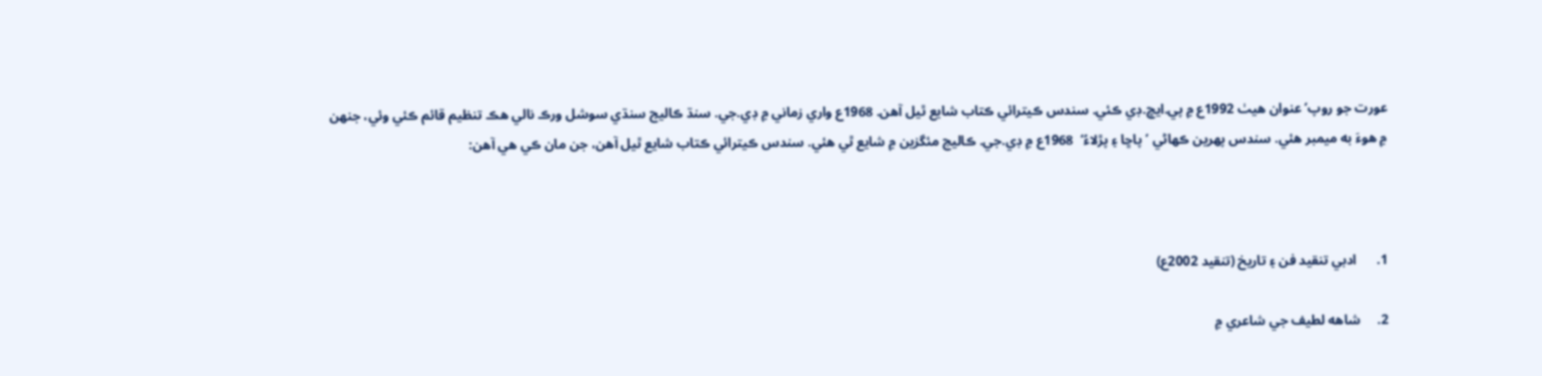عورت جو روپ‘ عنوان هيٺ 1992ع ۾ پي.ايڇ.ڊي ڪئي. سندس ڪيترائي ڪتاب شايع ٿيل آهن. 1968ع واري زماني ۾ ڊي.جي. سنڌ ڪاليج سنڌي سوشل ورڪ نالي هڪ تنظيم قائم ڪئي وئي، جنهن ۾ هوءَ به ميمبر هئي. سندس پهرين ڪھاڻي ’پاڇا ۽ پڙلاءُ‘  1968ع ۾ ڊي.جي. ڪاليج مئگزين ۾ شايع ٿي هئي. سندس ڪيترائي ڪتاب شايع ٿيل آهن، جن مان ڪي هي آهن:



1.      ادبي تنقيد فن ۽ تاريخ (تنقيد 2002ع)

2.     شاهه لطيف جي شاعري ۾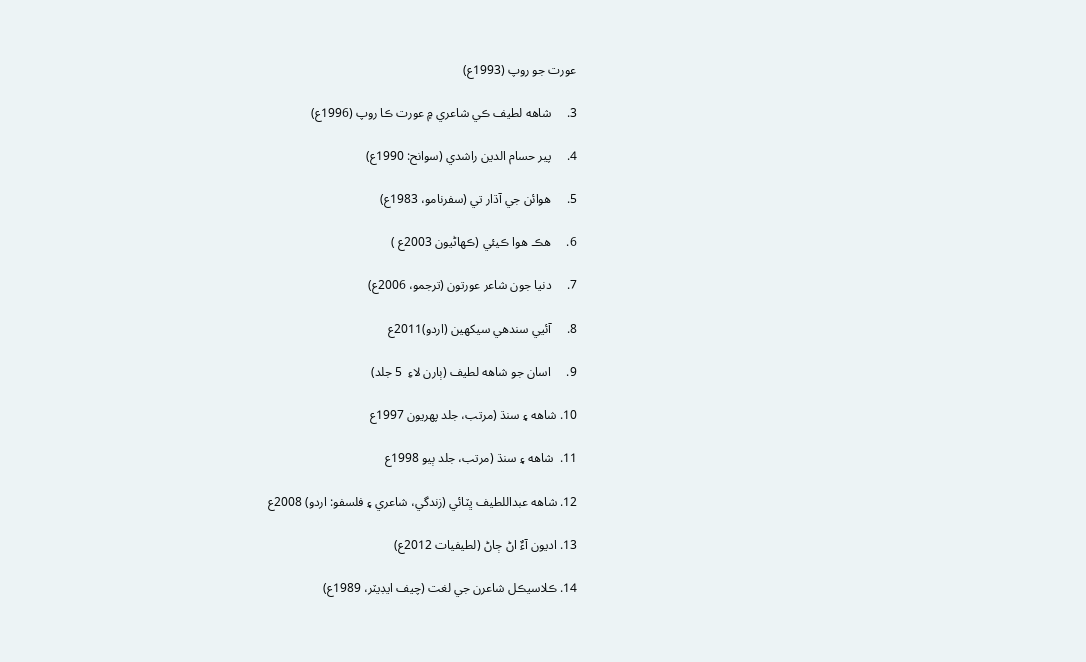عورت جو روپ (1993ع)

3.     شاهه لطيف ڪي شاعري ۾ عورت ڪا روپ (1996ع)

4.     پير حسام الدين راشدي (سوانح: 1990ع)

5.     ھوائن جي آڌار تي (سفرنامو، 1983ع)

6.     ھڪ ھوا ڪيئي (ڪھاڻيون 2003ع )

7.     دنيا جون شاعر عورتون (ترجمو، 2006ع)

8.     آئيي سندهي سيکهين (اردو)2011ع

9.     اسان جو شاهه لطيف (ٻارن لاءِ  5 جلد)

10. شاهه ۽ سنڌ (مرتب، جلد پهريون 1997ع

11.  شاهه ۽ سنڌ (مرتب، جلد ٻيو 1998ع

12. شاهه عبداللطيف ڀٽائي (زندگي، شاعري ۽ فلسفو: اردو) 2008ع

13. اديون آءٌ اڻ ڄاڻ (لطيفيات 2012ع)

14. ڪلاسيڪل شاعرن جي لغت (چيف ايڊيٽر، 1989ع)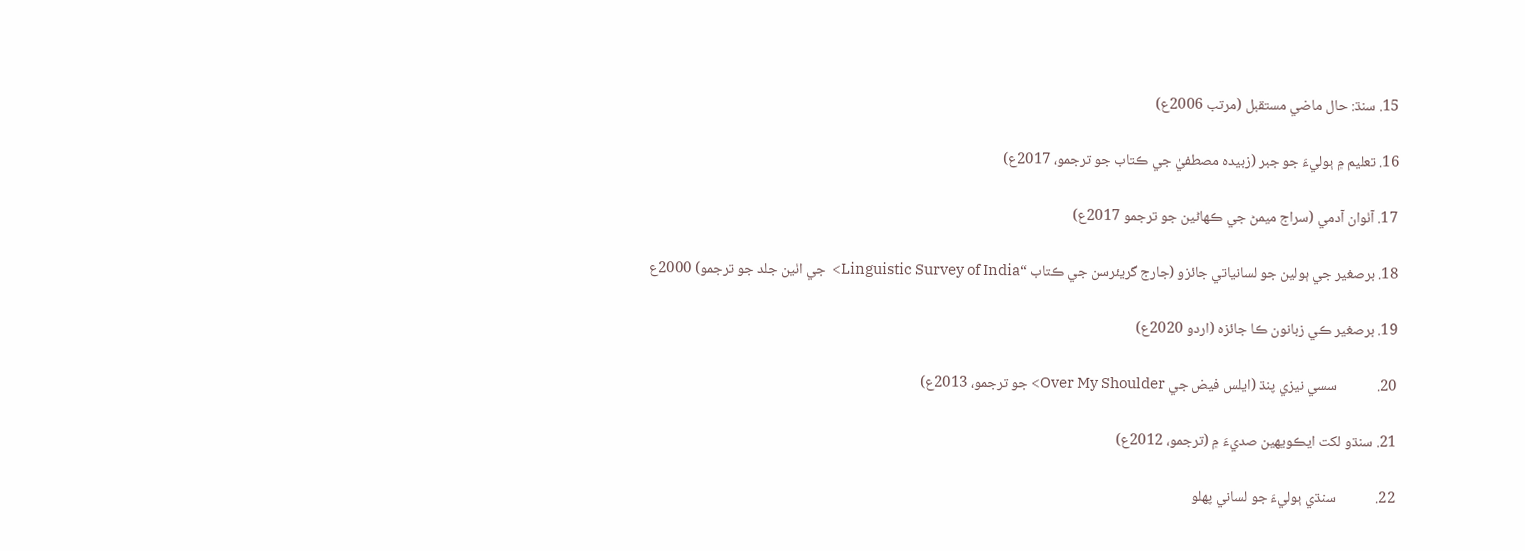15. سنڌ: حال ماضي مستقبل (مرتب 2006ع)

16. تعليم ۾ ٻوليءَ جو جبر (زبيده مصطفيٰ جي ڪتاب جو ترجمو، 2017ع)

17. آٺوان آدمي (سراج ميمڻ جي ڪھاڻين جو ترجمو 2017ع)

18. برصغير جي ٻولين جو لسانياتي جائزو (جارج گريئرسن جي ڪتاب “Linguistic Survey of India>  جي اٺين جلد جو ترجمو) 2000ع

19. برصغير ڪي زبانون ڪا جائزه (اردو 2020ع)

20.            سسي نيزي پنڌ (ايلس فيض جي Over My Shoulder> جو ترجمو، 2013ع)

21. سنڌو لکت ايڪويهين صديءَ ۾ (ترجمو، 2012ع)

22.            سنڌي ٻوليءَ جو لساني پهلو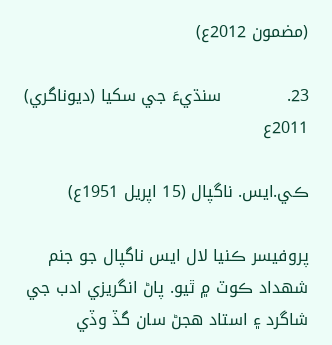(مضمون 2012ع)

23.            سنڌيءَ جي سکيا (ديوناگري) 2011ع

ڪي.ايس. ناگپال (15 اپريل 1951ع)

پروفيسر ڪنيا لال ايس ناگپال جو جنم شهداد ڪوٽ ۾ ٿيو. پاڻ انگريزي ادب جي شاگرد ۽ استاد هجڻ سان گڏ وڏي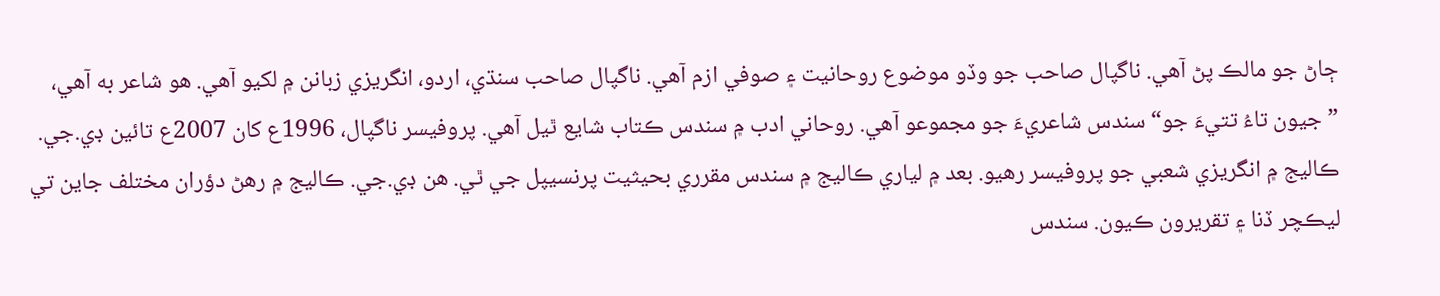ڄاڻ جو مالڪ پڻ آهي. ناگپال صاحب جو وڏو موضوع روحانيت ۽ صوفي ازم آهي. ناگپال صاحب سنڌي، اردو، انگريزي زبانن ۾ لکيو آهي. هو شاعر به آهي، ”جيون تاءُ تتيءَ جو“ سندس شاعريءَ جو مجموعو آهي. روحاني ادب ۾ سندس ڪتاب شايع ٿيل آهي. پروفيسر ناگپال، 1996ع کان 2007ع تائين ڊي.جي. ڪاليج ۾ انگريزي شعبي جو پروفيسر رهيو. بعد ۾ لياري ڪاليج ۾ سندس مقرري بحيثيت پرنسيپل جي ٿي. هن ڊي.جي. ڪاليج ۾ رهڻ دؤران مختلف جاين تي ليڪچر ڏنا ۽ تقريرون ڪيون. سندس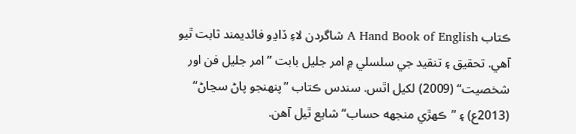ڪتاب A Hand Book of English شاگردن لاءِ ڏاڍو فائديمند ثابت ٿيو آهي. تحقيق ۽ تنقيد جي سلسلي ۾ امر جليل بابت ”امر جليل فن اور شخصيت“ (2009) لکيل اٿس. سندس ڪتاب ”پنھنجو پاڻ سڃاڻ“ (2013ع) ۽ ”ڪهڙي منجهه حساب“ شايع ٿيل آهن.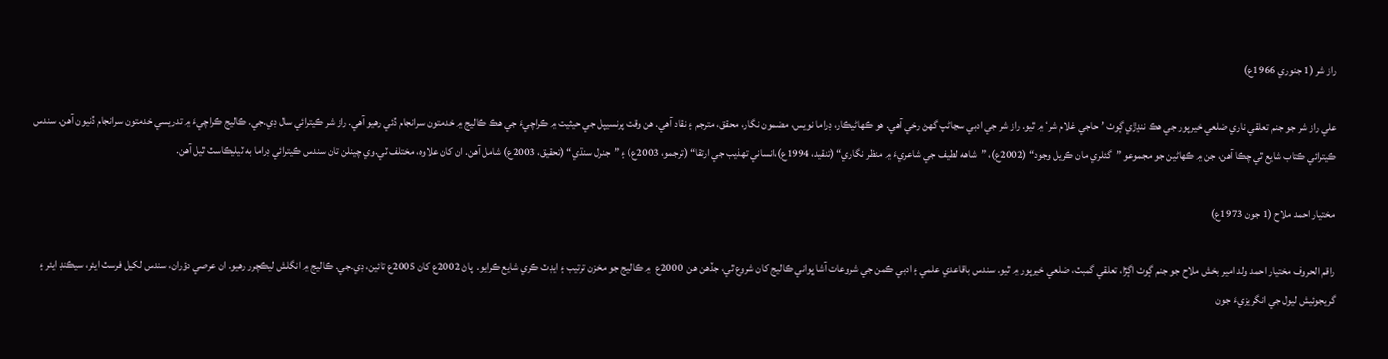راز شر (1 جنوري 1966ع)

علي راز شر جو جنم تعلقي ناري ضلعي خيرپور جي هڪ ننڍڙي ڳوٺ ’حاجي غلام شر‘ ۾ ٿيو. راز شر جي ادبي سڃاڻپ گهڻ رخي آهي. هو ڪھاڻيڪار، ڊراما نويس، مضمون نگار، محقق، مترجم ۽ نقاد آهي. هن وقت پرنسيپل جي حيثيت ۾ ڪراچيءَ جي هڪ ڪاليج ۾ خدمتون سرانجام ڏئي رهيو آهي. راز شر ڪيترائي سال ڊي.جي. ڪاليج ڪراچيءَ ۾ تدريسي خدمتون سرانجام ڏنيون آهن. سندس ڪيترائي ڪتاب شايع ٿي چڪا آهن، جن ۾ ڪھاڻين جو مجموعو ”گئلري مان ڪريل وجود“ (2002ع)، ”شاهه لطيف جي شاعريءَ ۾ منظر نگاري“ (تنقيد، 1994ع)،انساني تهذيب جي ارتقا“ (ترجمو، 2003ع) ۽ ”جنرل سنڌي“ (تحقيق، 2003ع) شامل آهن. ان کان علاوه، مختلف ٽي.وي چينلن تان سندس ڪيترائي ڊراما به ٽيليڪاسٽ ٿيل آهن.

مختيار احمد ملاح (1 جون 1973ع)

راقم الحروف مختيار احمد ولد امير بخش ملاح جو جنم ڳوٺ اڳڙا، تعلقي گمبٽ، ضلعي خيرپور ۾ ٿيو. سندس باقاعدي علمي ۽ ادبي ڪمن جي شروعات آشا ڀواني ڪاليج کان شروع ٿي، جڏهن هن  2000ع  ۾ ڪاليج جو مخزن ترتيب ۽ ايڊٽ ڪري شايع ڪرايو.  پاڻ 2002ع کان 2005ع تائين، ڊي.جي. ڪاليج ۾ انگلش ليڪچرر رهيو. ان عرصي دؤران، سندس لکيل فرسٽ ايئر، سيڪنڊ ايئر ۽ گريجوئيش ليول جي انگريزيءَ جون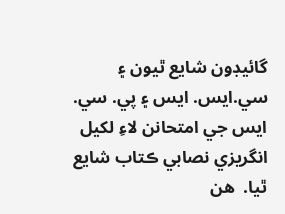گائيڊون شايع ٿيون ۽ سي.ايس. ايس ۽ پي. سي. ايس جي امتحانن لاءِ لکيل انگريزي نصابي ڪتاب شايع ٿيا.  هن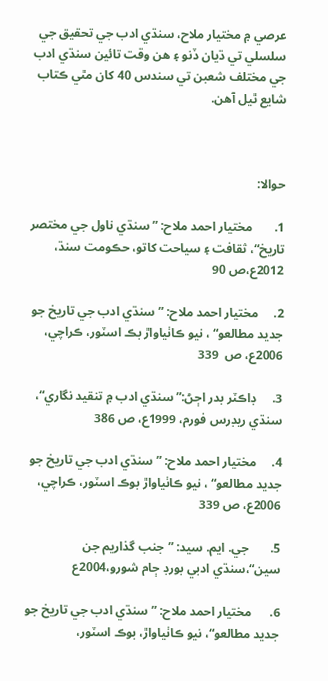عرصي ۾ مختيار ملاح، سنڌي ادب جي تحقيق جي سلسلي تي ڌيان ڏنو ۽ هن وقت تائين سنڌي ادب جي مختلف شعبن تي سندس 40 کان مٿي ڪتاب شايع ٿيل آهن.



حوالا:

1.       مختيار احمد ملاح: ”سنڌي ناول جي مختصر تاريخ“، ثقافت ۽ سياحت کاتو، حڪومت سنڌ، 2012ع،ص 90

2.     مختيار احمد ملاح: ”سنڌي ادب جي تاريخ جو جديد مطالعو“ ، نيو ڪاٺياواڙ بڪ اسٽور، ڪراچي، 2006ع، ص  339

3.     ڊاڪٽر بدر اڄڻ:”سنڌي ادب ۾ تنقيد نگاري“، سنڌي ريڊرس فورم، 1999ع، ص 386

4.     مختيار احمد ملاح: ”سنڌي ادب جي تاريخ جو جديد مطالعو“ ، نيو ڪاٺياواڙ بوڪ اسٽور، ڪراچي، 2006ع، ص 339

5.       جي. ايم. سيد: ”جنب گذاريم جن سين“،سنڌي ادبي بورڊ ڄام شورو،2004ع

6.      مختيار احمد ملاح: ”سنڌي ادب جي تاريخ جو جديد مطالعو“، نيو ڪاٺياواڙ، بوڪ اسٽور،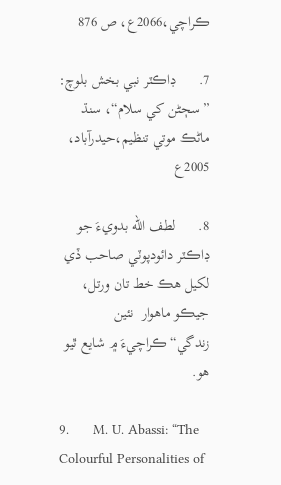ڪراچي،2066ع، ص 876

7.      ڊاڪٽر نبي بخش بلوچ: ”سڄڻن کي سلام“، سنڌ ماڻڪ موتي تنظيم،حيدرآباد، 2005ع

8.      لطف الله بدويءَ جو ڊاڪٽر دائودپوٽي صاحب ڏي لکيل هڪ خط تان ورتل، جيڪو ماهوار  نئين زندگي“ڪراچيءَ ۾ شايع ٿيو هو.

9.      M. U. Abassi: “The Colourful Personalities of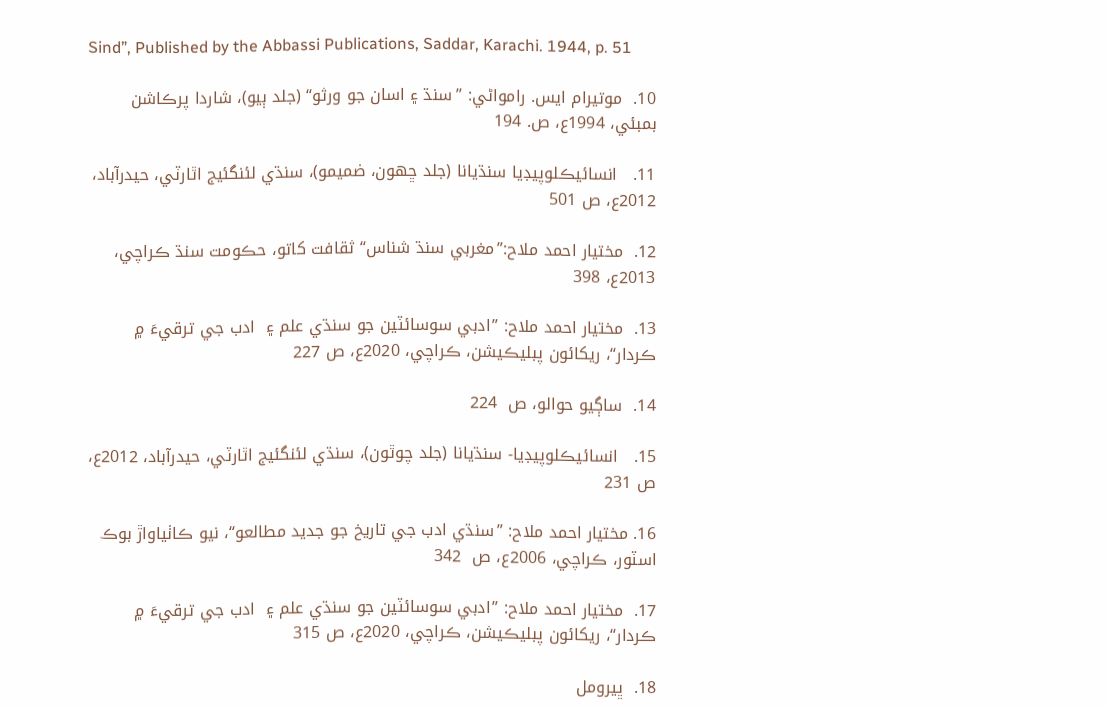Sind”, Published by the Abbassi Publications, Saddar, Karachi. 1944, p. 51

10.  موتيرام ايس. رامواڻي: ”سنڌ ۽ اسان جو ورثو“ (جلد ٻيو)، شاردا پرڪاشن بمبئي، 1994ع، ص. 194

11.   انسائيڪلوپيڊيا سنڌيانا (جلد ڇهون، ضميمو)، سنڌي لئنگئيج اٿارٽي، حيدرآباد، 2012ع، ص 501

12.  مختيار احمد ملاح:”مغربي سنڌ شناس“ ثقافت کاتو، حڪومت سنڌ ڪراچي، 2013ع، 398

13.  مختيار احمد ملاح: ”ادبي سوسائٽين جو سنڌي علم ۽  ادب جي ترقيءَ ۾ ڪردار“، ريکائون پبليڪيشن، ڪراچي، 2020ع، ص 227

14.  ساڳيو حوالو، ص  224

15.   انسائيڪلوپيڊيا- سنڌيانا (جلد چوٿون)، سنڌي لئنگئيج اٿارٽي، حيدرآباد، 2012ع،  ص 231

16. مختيار احمد ملاح: ”سنڌي ادب جي تاريخ جو جديد مطالعو“، نيو ڪاٺياواڙ بوڪ اسٽور، ڪراچي، 2006ع، ص  342

17.  مختيار احمد ملاح: ”ادبي سوسائٽين جو سنڌي علم ۽  ادب جي ترقيءَ ۾ ڪردار“، ريکائون پبليڪيشن، ڪراچي، 2020ع، ص 315

18.  ڀيرومل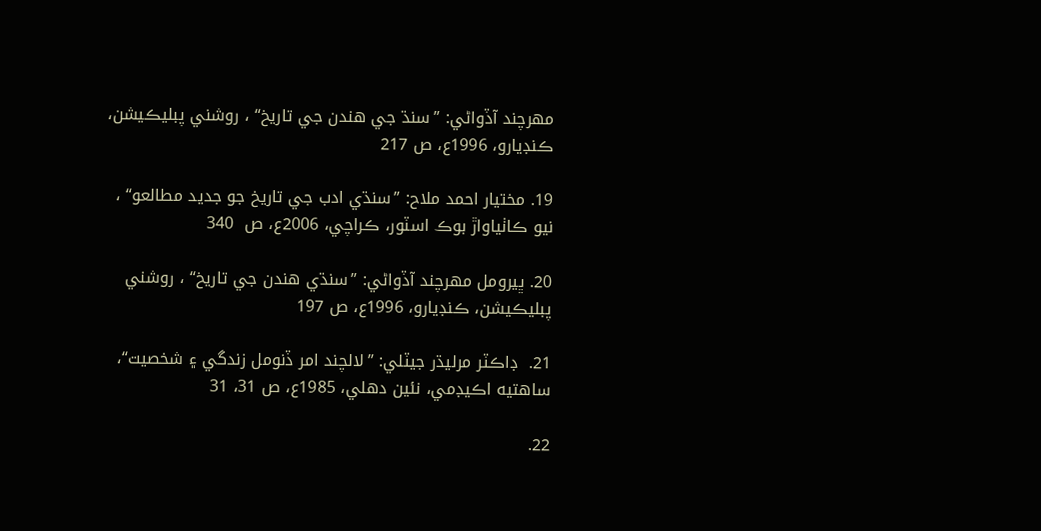مهرچند آڏواڻي: ”سنڌ جي هندن جي تاريخ“ ، روشني پبليڪيشن، ڪنڊيارو، 1996ع، ص 217

19. مختيار احمد ملاح: ”سنڌي ادب جي تاريخ جو جديد مطالعو“ ، نيو ڪاٺياواڙ بوڪ اسٽور، ڪراچي، 2006ع، ص  340

20. ڀيرومل مهرچند آڏواڻي: ”سنڌي هندن جي تاريخ“ ، روشني پبليڪيشن، ڪنڊيارو، 1996ع، ص 197

21.  ڊاڪٽر مرليڌر جيٽلي: ”لالچند امر ڏنومل زندگي ۽ شخصيت“، ساهتيه اڪيڊمي، نئين دهلي، 1985ع، ص 31، 31

22.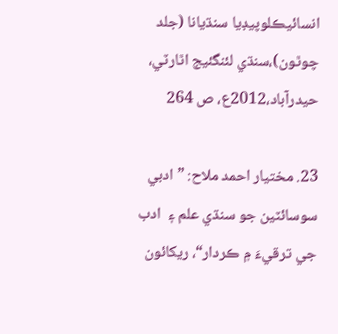انسائيڪلوپيڊيا سنڌيانا (جلد چوٿون)،سنڌي لئنگئيج اٿارٽي،  حيدرآباد،2012ع، ص 264

23. مختيار احمد ملاح: ”ادبي سوسائٽين جو سنڌي علم ۽  ادب جي ترقيءَ ۾ ڪردار“، ريکائون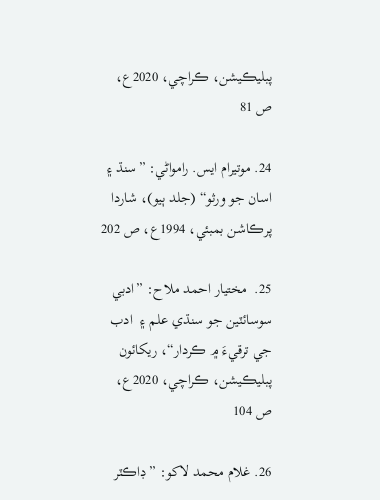پبليڪيشن، ڪراچي، 2020ع، ص 81

24. موتيرام ايس. رامواڻي: ”سنڌ ۽ اسان جو ورثو“ (جلد ٻيو)، شاردا پرڪاشن بمبئي، 1994ع، ص 202

25.  مختيار احمد ملاح: ”ادبي سوسائٽين جو سنڌي علم ۽  ادب جي ترقيءَ ۾ ڪردار“، ريکائون پبليڪيشن، ڪراچي، 2020ع، ص 104

26. غلام محمد لاکو: ”ڊاڪٽر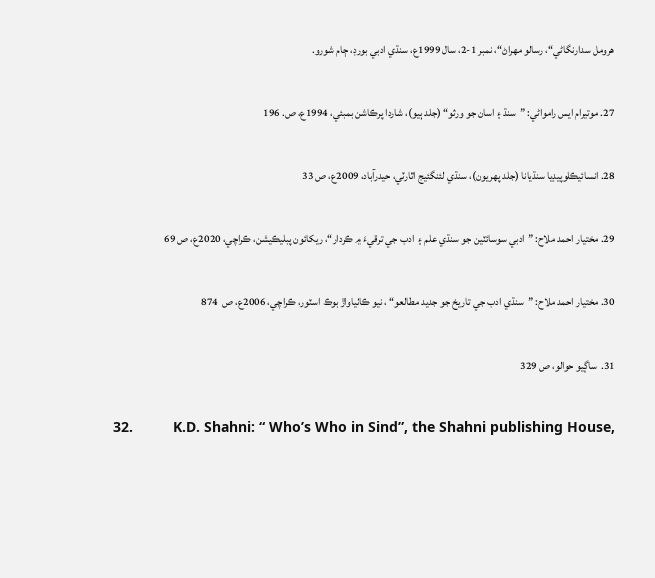هرومل سدارنگاڻي“، رسالو مهراڻ“، نمبر 1-2، سال 1999ع، سنڌي ادبي بورڊ، ڄام شورو.

27. موتيرام ايس رامواڻي: ”سنڌ ۽ اسان جو ورثو“ (جلد ٻيو)، شاردا پرڪاشن بمبئي، 1994ع، ص. 196

28. انسائيڪلوپيڊيا سنڌيانا (جلد پهريون)، سنڌي لئنگئيج اٿارٽي، حيدرآباد، 2009ع، ص 33

29. مختيار احمد ملاح: ”ادبي سوسائٽين جو سنڌي علم ۽  ادب جي ترقيءَ ۾ ڪردار“، ريکائون پبليڪيشن، ڪراچي، 2020ع، ص 69

30. مختيار احمد ملاح: ”سنڌي ادب جي تاريخ جو جديد مطالعو“ ، نيو ڪاٺياواڙ بوڪ اسٽور، ڪراچي، 2006ع، ص  874

31.  ساڳيو حوالو، ص 329

32.          K.D. Shahni: “ Who’s Who in Sind”, the Shahni publishing House,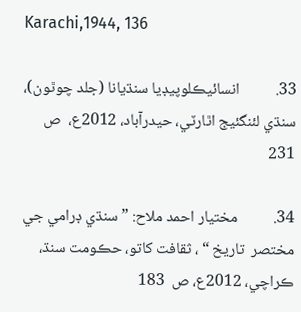Karachi,1944, 136

33.          انسائيڪلوپيڊيا سنڌيانا (جلد چوٿون)، سنڌي لئنگئيج اٿارٽي، حيدرآباد، 2012ع،  ص 231

34.          مختيار احمد ملاح: ” سنڌي ڊرامي جي مختصر  تاريخ “ ، ثقافت کاتو، حڪومت سنڌ، ڪراچي، 2012ع، ص  183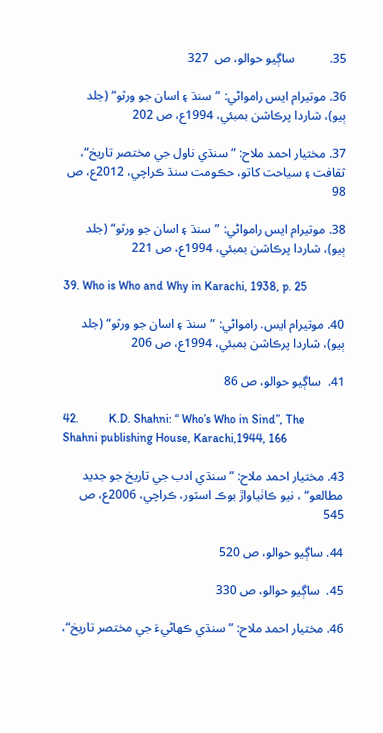35.           ساڳيو حوالو، ص  327

36. موتيرام ايس رامواڻي: ”سنڌ ۽ اسان جو ورثو“ (جلد ٻيو)، شاردا پرڪاشن بمبئي، 1994ع، ص 202

37. مختيار احمد ملاح: ”سنڌي ناول جي مختصر تاريخ“، ثقافت ۽ سياحت کاتو، حڪومت سنڌ ڪراچي، 2012ع، ص 98

38. موتيرام ايس رامواڻي: ”سنڌ ۽ اسان جو ورثو“ (جلد ٻيو)، شاردا پرڪاشن بمبئي، 1994ع، ص 221

39. Who is Who and Why in Karachi, 1938, p. 25

40. موتيرام ايس. رامواڻي: ”سنڌ ۽ اسان جو ورثو“ (جلد ٻيو)، شاردا پرڪاشن بمبئي، 1994ع، ص 206

41.  ساڳيو حوالو، ص 86

42.          K.D. Shahni: “ Who’s Who in Sind”, The Shahni publishing House, Karachi,1944, 166

43. مختيار احمد ملاح: ”سنڌي ادب جي تاريخ جو جديد مطالعو“ ، نيو ڪاٺياواڙ بوڪ اسٽور، ڪراچي، 2006ع، ص  545

44. ساڳيو حوالو، ص 520

45.  ساڳيو حوالو، ص 330

46. مختيار احمد ملاح: ”سنڌي ڪھاڻيءَ جي مختصر تاريخ“،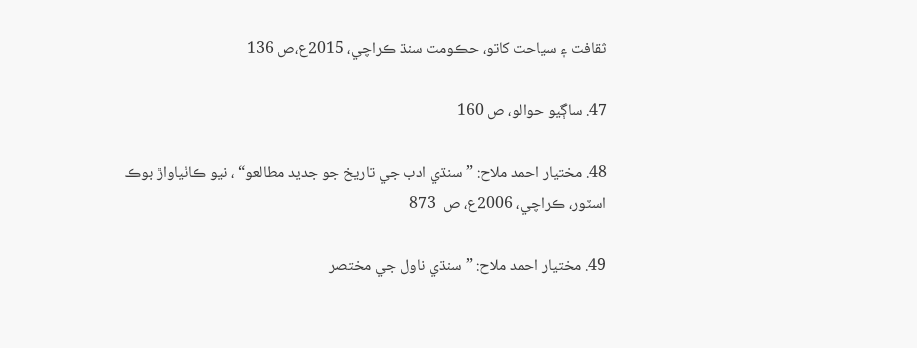ثقافت ۽ سياحت کاتو، حڪومت سنڌ ڪراچي، 2015ع،ص 136

47. ساڳيو حوالو، ص 160

48. مختيار احمد ملاح: ”سنڌي ادب جي تاريخ جو جديد مطالعو“ ، نيو ڪاٺياواڙ بوڪ اسٽور، ڪراچي، 2006ع، ص  873

49. مختيار احمد ملاح: ”سنڌي ناول جي مختصر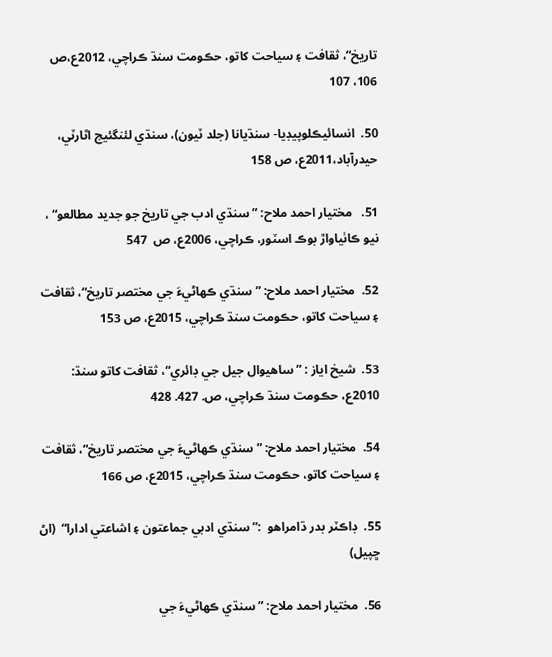تاريخ“، ثقافت ۽ سياحت کاتو، حڪومت سنڌ ڪراچي، 2012ع،ص  106، 107

50.  انسائيڪلوپيڊيا- سنڌيانا (جلد ٽيون)، سنڌي لئنگئيج اٿارٽي، حيدرآباد،2011ع، ص 158

51.   مختيار احمد ملاح: ”سنڌي ادب جي تاريخ جو جديد مطالعو“ ، نيو ڪاٺياواڙ بوڪ اسٽور، ڪراچي، 2006ع، ص  547

52.  مختيار احمد ملاح: ”سنڌي ڪھاڻيءَ جي مختصر تاريخ“، ثقافت ۽ سياحت کاتو، حڪومت سنڌ ڪراچي، 2015ع، ص 153

53.  شيخ اياز : ”ساهيوال جيل جي ڊائري“، ثقافت کاتو سنڌ: 2010ع، حڪومت سنڌ ڪراچي، ص. 427. 428

54.  مختيار احمد ملاح: ”سنڌي ڪھاڻيءَ جي مختصر تاريخ“، ثقافت ۽ سياحت کاتو، حڪومت سنڌ ڪراچي، 2015ع، ص 166

55.  ڊاڪٽر بدر ڌامراهو  :”سنڌي ادبي جماعتون ۽ اشاعتي ادارا“  (اڻ ڇپيل)

56.  مختيار احمد ملاح: ”سنڌي ڪھاڻيءَ جي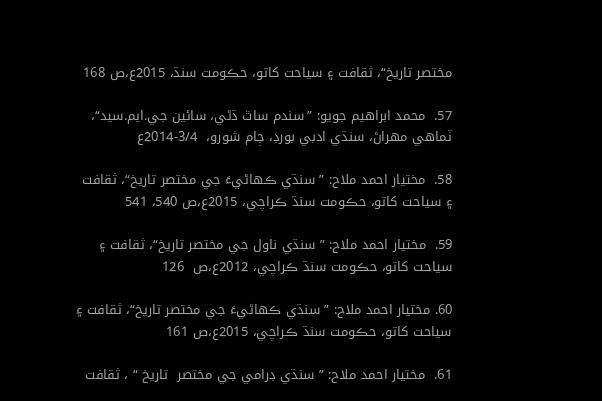مختصر تاريخ“، ثقافت ۽ سياحت کاتو، حڪومت سنڌ، 2015ع،ص 168

57.  محمد ابراهيم جويو: ”سندم ساٿ ڌڻي، سائين جي.ايم.سيد“، ٽماهي مهراڻ، سنڌي ادبي بورڊ، ڄام شورو،  3/4-2014ع

58.  مختيار احمد ملاح: ”سنڌي ڪھاڻيءَ جي مختصر تاريخ“، ثقافت ۽ سياحت کاتو، حڪومت سنڌ ڪراچي، 2015ع،ص 540، 541

59.  مختيار احمد ملاح: ”سنڌي ناول جي مختصر تاريخ“، ثقافت ۽ سياحت کاتو، حڪومت سنڌ ڪراچي، 2012ع،ص  126

60. مختيار احمد ملاح: ”سنڌي ڪھاڻيءَ جي مختصر تاريخ“، ثقافت ۽ سياحت کاتو، حڪومت سنڌ ڪراچي، 2015ع،ص 161

61.  مختيار احمد ملاح: ” سنڌي ڊرامي جي مختصر  تاريخ “ ، ثقافت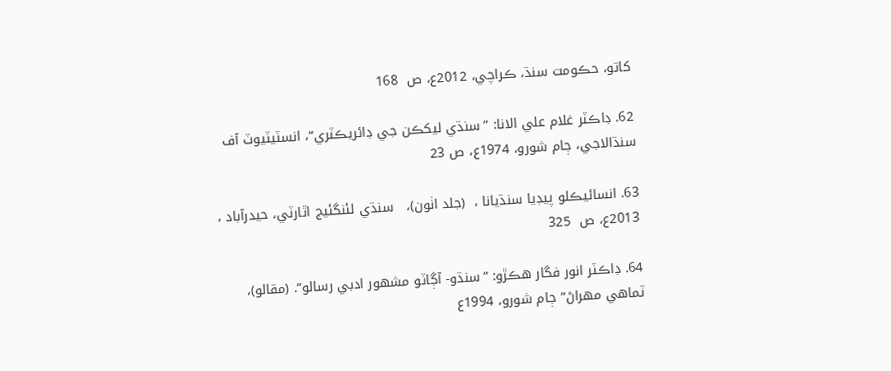کاتو، حڪومت سنڌ، ڪراچي، 2012ع، ص  168

62. ڊاڪٽر غلام علي الانا: ”سنڌي ليکڪن جي ڊائريڪٽري“، انسٽيٽيوٽ آف سنڌالاجي، ڄام شورو، 1974ع، ص 23

63. انسائيڪلو پيڊيا سنڌيانا ،  (جلد اٺون)،   سنڌي لئنگئيج اٿارٽي، حيدرآباد ، 2013ع، ص  325

64. ڊاڪٽر انور فگار هڪڙو: ”سنڌو- آڳاٽو مشھور ادبي رسالو“. (مقالو)، ٽماهي مهراڻ“ ڄام شورو، 1994ع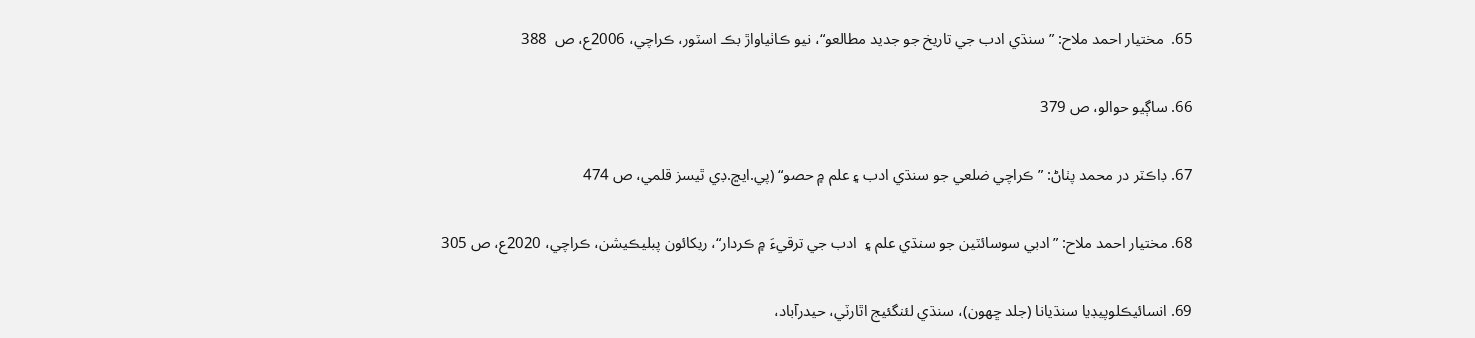65.  مختيار احمد ملاح: ”سنڌي ادب جي تاريخ جو جديد مطالعو“، نيو ڪاٺياواڙ بڪ اسٽور، ڪراچي، 2006ع، ص  388

66. ساڳيو حوالو، ص 379

67. ڊاڪٽر در محمد پٺاڻ: ”ڪراچي ضلعي جو سنڌي ادب ۽ علم ۾ حصو“ (پي.ايڇ.ڊي ٿيسز قلمي، ص 474

68. مختيار احمد ملاح: ”ادبي سوسائٽين جو سنڌي علم ۽  ادب جي ترقيءَ ۾ ڪردار“، ريکائون پبليڪيشن، ڪراچي، 2020ع، ص 305

69. انسائيڪلوپيڊيا سنڌيانا (جلد ڇهون)، سنڌي لئنگئيج اٿارٽي، حيدرآباد،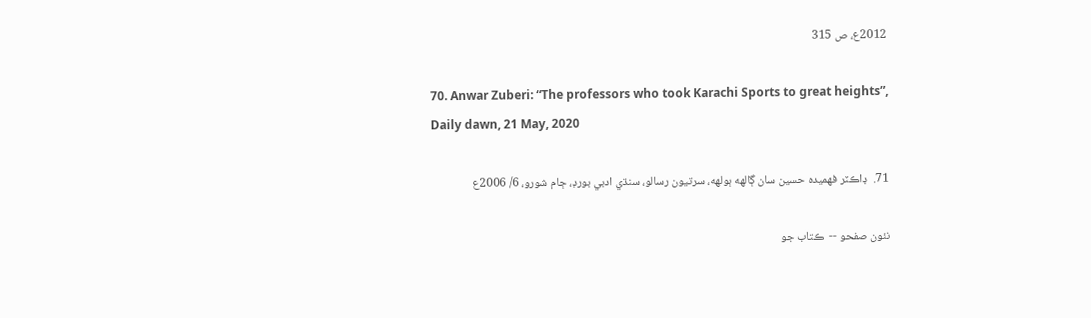2012ع، ص 315

70. Anwar Zuberi: “The professors who took Karachi Sports to great heights”, Daily dawn, 21 May, 2020

71.  ڊاڪٽر فهميده حسين سان ڳالهه ٻولهه، سرتيون رسالو، سنڌي ادبي بورڊ، ڄام شورو، 6/ 2006ع

نئون صفحو --  ڪتاب جو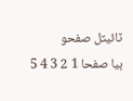ٽائيٽل صفحو
ٻيا صفحا 1 2 3 4 5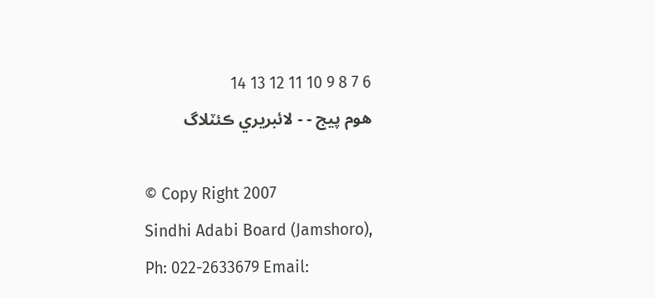6 7 8 9 10 11 12 13 14
هوم پيج - - لائبريري ڪئٽلاگ

© Copy Right 2007
Sindhi Adabi Board (Jamshoro),
Ph: 022-2633679 Email: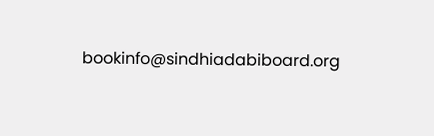bookinfo@sindhiadabiboard.org